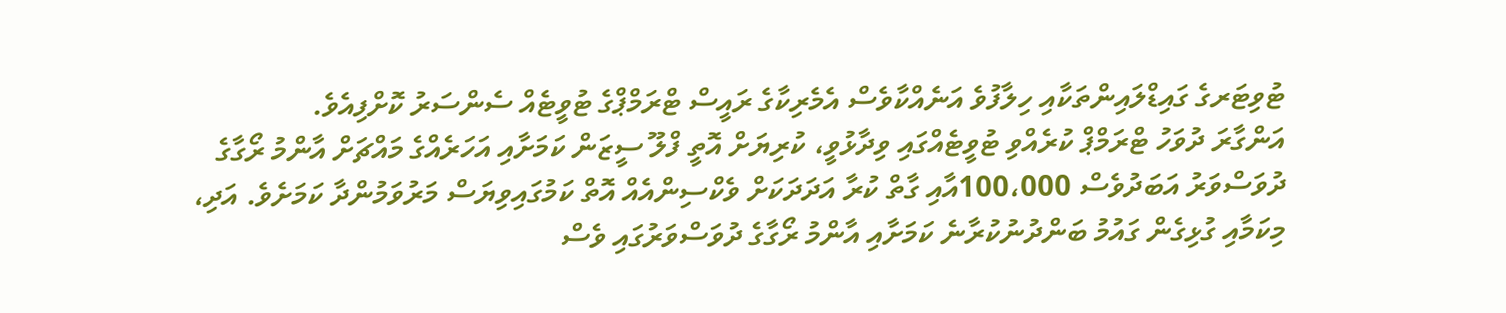ޓުވިޓަރގެ ގައިޑްލައިންތަކާއި ހިލާފުވެ އަނެއްކާވެސް އެމެރިކާގެ ރައީސް ޓްރަމްޕްގެ ޓުވީޓެއް ސެންސަރު ކޮށްފިއެވެ.
އަންގާރަ ދުވަހު ޓްރަމްޕް ކުރެއްވި ޓުވީޓެއްގައި ވިދާޅުވީ، ކުރިޔަށް އޮތީ ފްލޫ ސީޒަން ކަމަށާއި އަހަރެއްގެ މައްޗަށް އާންމު ރޯގާގެ ދުވަސްވަރު އަބަދުވެސް 100،000އާއި ގާތް ކުރާ އަދަދަކަށް ވެކްސިންއެއް އޮތް ކަމުގައިވިޔަސް މަރުވަމުންދާ ކަމަށެވެ. އަދި، މިކަމާއި ގުޅިގެން ގައުމު ބަންދުނުކުރާނެ ކަމަށާއި އާންމު ރޯގާގެ ދުވަސްވަރުގައި ވެސް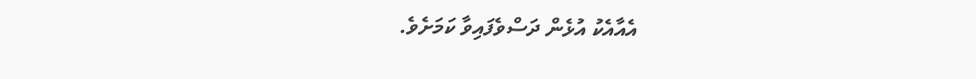އެއާއެކު އުޅެން ދަސްވެފައިވާ ކަމަށެވެ.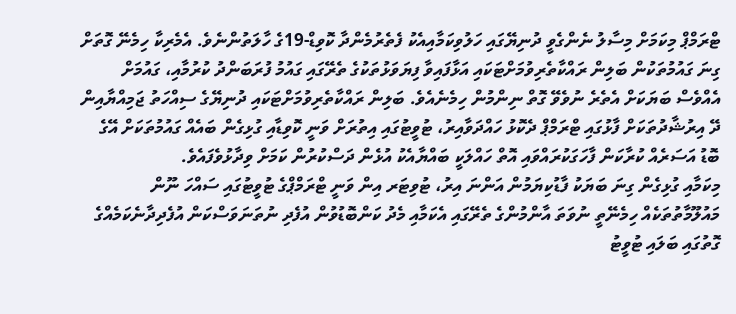ޓްރަމްޕް މިކަމަށް މިސާލު ނެންގެވީ ދުނިޔޭގައި ހަލުވިކަމާއިއެކު ފެތެރުމެންދާ ކޮވިޑް-19ގެ ހާލަތުންނެވެ. އެމެރިކާ ހިމެނޭ ގޮތަށް ގިނަ ގައުމުތަކުން ބަލިން ރައްކާތެރިވުމަށްޓަކައި އަޅާފައިވާ ފިޔަވަޅުތަކުގެ ތެރޭގައި ގައުމު ފުރަބަންދު ކުރުމާއި، ގައުމަށް އެއްވެސް ބަޔަކަށް އެތެރެ ނުވެވޭ ގޮތް ނިންމުން ހިމެނެއެވެ. ބަލިން ރައްކާތެރިވުމަށްޓަކައި ދުނިޔޭގެ ސިއްހަތު ޖަމިއްޔާއިން ދޭ އިރުޝާދުތަކަށް ފާޅުގައި ޓްރަމްޕް ދެކޮޅު ހައްދަވާއިރު، ޓުވީޓުގައި އިތުރަށް ވަނީ ކޮވިޑާއި ގުޅިގެން ބައެއް ގައުމުތަކަށް އޭގެ ބޮޑު އަސަރެއް ކުރާކަން ފާހަގަކުރައްވައި އޮތް ހައްލަކީ ބައްޔާއެކު އުޅެން ދަސްކުރުން ކަމަށް ވިދާޅުވެފައެވެ.
މިކަމާއި ގުޅިގެން ގިނަ ބަޔަކު ފާޑުކިޔަމުން އަންނަ އިރު، ޓުވިޓަރ އިން ވަނީ ޓްރަމްޕްގެ ޓުވީޓުގައި ސައްހަ ނޫން މައުލޫމާތުތަކެއް ހިމެނޭތީ ނުވަތަ އާންމުންގެ ތެރޭގައި އެކަމާއި މެދު ކަންބޮޑުވުން އުފެދި ނުތަނަވަސްކަން އުފެދިދާނެކަމެއްގެ ގޮތުގައި ބަލައި ޓުވީޓު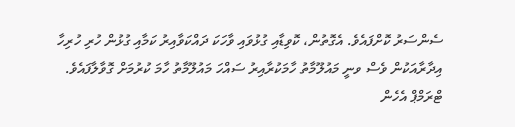ސެންސަރު ކޮށްފައެވެ. އެގޮތުން، ކޮވިޑާއި ގުޅުވައި ވާހަކަ ދައްކަވާއިރު ކަމާއި ގުޅުން ހުރި ހުރިހާ އިދާރާއަކުން ވެސް ވނީ މައުލޫމާތު ހާމަކުރާއިރު ސައްހަ މައުލޫމާތު ހާމަ ކުރުމަށް ގޮވާލާފައެވެ.
ޓްރަމްޕް އެހެން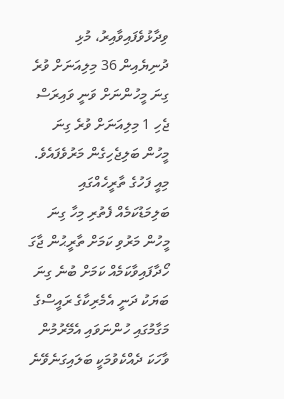ވިދާޅުވެފައިވާއިރު، މުޅި ދުނިޔެއިން 36 މިލިއަނަށް ވުރެ ގިނަ މީހުންނަށް ވަނީ ވައިރަސް ޖެހި 1 މިލިއަނަށް ވުރެ ގިނަ މީހުން ބަލިޖެހިގެން މަރުވެފައެވެ. މިއީ ފަހުގެ ތާރީހެއްގައި ބަލިމަޑުކަމެއް ފެތުރި މިހާ ގިނަ މީހުން މަރުވި ކަމަށް ތާރީޙުން ޖާގަ ހޯދާފައިވާކަމެއް ކަމަށް ބުނެ ގިނަ ބަޔަކު ދަނީ އެމެރިކާގެ ރައީސްގެ މަގާމުގައި ހުންނަވައި އެމޭރުމުން ވާހަކަ ދެއްކެވުމަކީ ބަލައިގަނެވޭނެ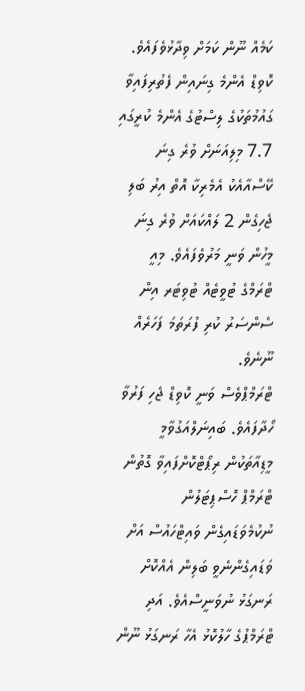ކަމެއް ނޫން ކަމަށް ވިދާޅުވެފައެވެ.
ކޮވިޑް އެންމެ ގިނައިން ފެތުރިފައިވާ ގައުމުތަކުގެ ލިސްޓުގެ އެންމެ ކުރީގައި 7.7 މިލިއަނަށް ވުރެ ގިނަ ކޭސްއާއެކު އެމެރިކާ އޮތް އިރު ބަލި ޖެހިގެން 2 ލައްކައަށް ވުރެ ގިނަ މީހުން ވަނީ މަރުވެފައެވެ. މިއީ ޓްރަމްގެ ޓުވީޓެއް ޓުވިޓަރ އިން ސެންސަރު ކުރި ފުރަތަމަ ފަހަރެއް ނޫނެވެ.
ޓްރަމްޕްވެސް ވަނީ ކޮވިޑް ޖެހި ފަރުވާ ހޯދާފައެވެ. ބައިނަލްއަގުވާމީ މީޑިއާތަކުން ރިޕޯޓްކޮށްފައިވާ ގޮތުން ޓްރަމްޕް ހޮސްޕިޓަލުން ނުކުމެވަޑައިގެން ވައިޓްހައުސް އަށް ވަޑައިގެންނެވީ ބަލިން އެއްކޮށް ރަނގަޅު ނުވަނީސްއެވެ. އަދި ޓްރަމްޕުގެ ހާލުކޮޅު އެހާ ރަނގަޅު ނޫން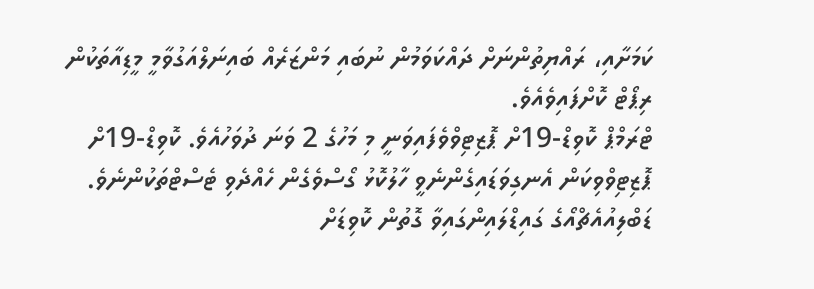ކަމަށާއި، ރައްޔިތުންނަށް ދައްކަވަމުން ނުބައި މަންޒަރެއް ބައިނަލްއަގުވާމީ މީޑިއާތަކުން ރިޕޯޓް ކޮށްފައިވެއެވެ.
ޓްރަމްޕް ކޮވިޑް-19ށް ޕޮޒިޓިވްވެފައިވަނީ މި މަހުގެ 2 ވަނަ ދުވަހުއެވެ. ކޮވިޑް-19ށް ޕޮޒިޓިވްވިކަން އެނގިވަޑައިގެންނެވީ ހާލުކޮޅު ގޯސްވެގެން ހެއްދެވި ޓެސްޓްތަކުންނެވެ. ޑަބްލިއުއެޗްއޯގެ ގައިޑްލައިންގައިވާ ގޮތުން ކޮވިޑަށް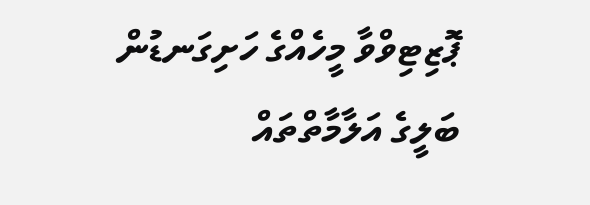ޕޮޒިޓިވްވާ މީހެއްގެ ހަށިގަނޑުން ބަލީގެ އަލާމާތްތައް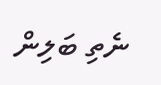ނެތި ބަލިން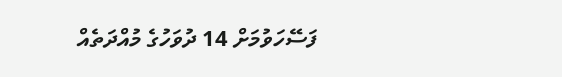ފަސޭހަވުމަށް 14 ދުވަހުގެ މުއްދަތެއް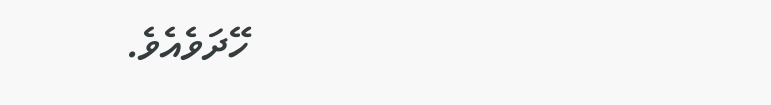ހޭދަވެއެވެ.